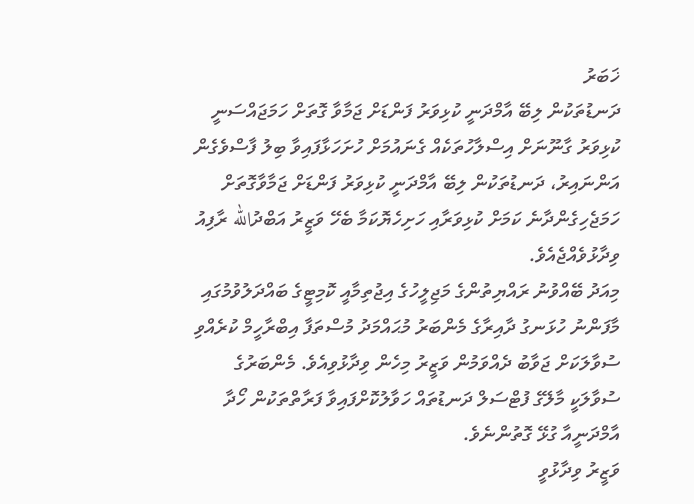ޚަބަރު
ދަނޑުތަކުން ލިބޭ އާމްދަނީ ކުޅިވަރު ފަންޑަށް ޖަމާވާ ގޮތަށް ހަމަޖައްސަނީ
ކުޅިވަރު ގާނޫނަށް އިސްލާހުތަކެއް ގެނައުމަށް ހުށަހަޅާފައިވާ ބިލު ފާސްވެގެން އަންނައިރު، ދަނޑުތަކުން ލިބޭ އާމްދަނީ ކުޅިވަރު ފަންޑަށް ޖަމާވާގޮތަށް ހަމަޖެހިގެންދާނެ ކަމަށް ކުޅިވަރާއި ހަށިހެޔޮކަމާ ބެހޭ ވަޒީރު އަބްދުالله ރާފިއު ވިދާޅުވެއްޖެއެވެ.
މިއަދު ބޭއްވުނު ރައްޔިތުންގެ މަޖިލީހުގެ އިޖުތިމާއީ ކޮމިޓީގެ ބައްދަލުވުމުގައި މާފަންނު ހުޅަނގު ދާއިރާގެ މެންބަރު މުޙައްމަދު މުސްތަފާ އިބްރާހީމް ކުރެއްވި ސުވާލަކަށް ޖަވާބު ދެއްވަމުން ވަޒީރު މިހެން ވިދާޅުވިއެވެ. މެންބަރުގެ ސުވާލަކީ މާލޭގެ ފުޓްސަލް ދަނޑުތައް ހަވާލުކޮށްފައިވާ ފަރާތްތަކުން ހޯދާ އާމްދަނީއާ ގުޅޭ ގޮތުންނެވެ.
ވަޒީރު ވިދާޅުވީ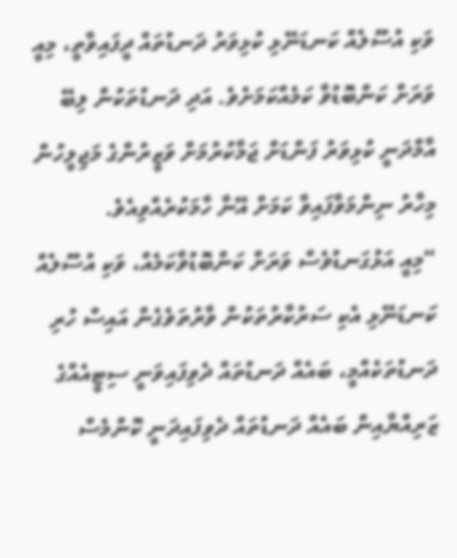ވަކި އުސޫލެއް ކަނޑަނޭޅި ކުޅިވަރު ދަނޑުތައް ދީފައިވާތީ، މިއީ ވަރަށް ކަންބޮޑުވާ ކަމެއްކަމަށެވެ. އަދި ދަނޑުތަކުން ލިބޭ އާމްދަނީ ކުޅިވަރު ފަންޑަށް ޖަމާކުރުމަށް ވަޒީރުންގެ މަޖިލީހުން މިހާރު ނިންމަވާފައިވާ ކަމަށް އޭނާ ހާމަކުރެއްވިއެވެ.
“މިއީ އަޅުގަނޑުވެސް ވަރަށް ކަންބޮޑުވާކަމެއް، ވަކި އުސޫލެއް ކަނޑަނޭޅި އެކި ސަރުކާރުތަކުން ވާރުތަވެގެން އައިސް ހުރި ދަނޑުތަކެއްމީ، ބައެއް ދަނޑުތައް ދެވިފައިވަނީ ސިޓީއެއްގެ ޒަރިއްޔާއިން ބައެއް ދަނޑުތައް ދެވިފައިދަނީ ކޮންމެސް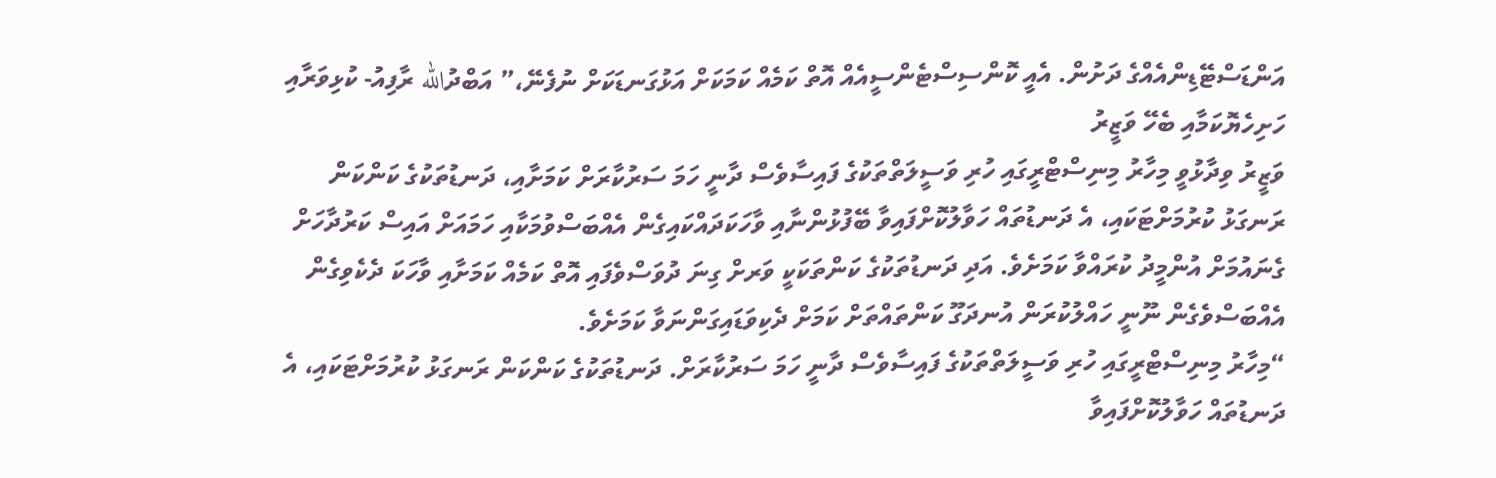އަންޑަސްޓޭޑިންއެއްގެ ދަށުން. އެއީ ކޮންސިސްޓެންސީއެއް އޮތް ކަމެއް ކަމަކަށް އަޅުގަނޑަކަށް ނުފެނޭ،” އަބްދުالله ރާފިއު- ކުޅިވަރާއި ހަށިހެޔޮކަމާއި ބެހޭ ވަޒީރު
ވަޒީރު ވިދާޅުވީ މިހާރު މިނިސްޓްރީގައި ހުރި ވަސީލަތްތަކުގެ ފައިސާވެސް ދާނީ ހަމަ ސަރުކާރަށް ކަމަށާއި، ދަނޑުތަކުގެ ކަންކަން ރަނގަޅު ކުރުމަށްޓަކައި، އެ ދަނޑުތައް ހަވާލުކޮށްފައިވާ ބޭފުޅުންނާއި ވާހަކަދައްކައިގެން އެއްބަސްވުމަކާއި ހަމައަށް އައިސް ކަރުދާހަށް ގެނައުމަށް އުންމީދު ކުރައްވާ ކަމަށެވެ. އަދި ދަނޑުތަކުގެ ކަންތަކަކީ ވަރށް ގިނަ ދުވަސްވެފައި އޮތް ކަމެއް ކަމަށާއި ވާހަކަ ދެކެވިގެން އެއްބަސްވެގެން ނޫނީ ހައްލުކުރަން އުނދަގޫ ކަންތައްތަށް ކަމަށް ދެކިވަޑައިގަންނަވާ ކަމަށެވެ.
“މިހާރު މިނިސްޓްރީގައި ހުރި ވަސީލަތްތަކުގެ ފައިސާވެސް ދާނީ ހަމަ ސަރުކާރަށް. ދަނޑުތަކުގެ ކަންކަން ރަނގަޅު ކުރުމަށްޓަކައި، އެ ދަނޑުތައް ހަވާލުކޮށްފައިވާ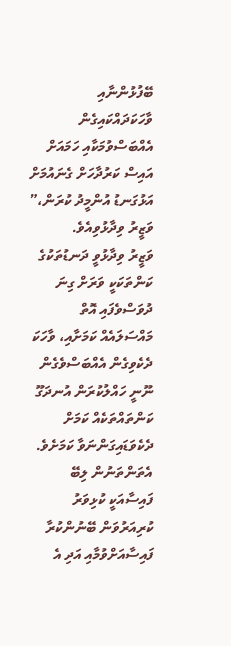ބޭފުޅުންނާއި ވާހަކަދައްކައިގެން އެއްބަސްވުމަކާއި ހަމައަށް އައިސް ކަރުދާހަށް ގެނައުމަށް އަޅުގަނޑު އުންމީދު ކުރަން،” ވަޒީރު ވިދާޅުވިއެވެ.
ވަޒީރު ވިދާޅުވީ ދަނޑުތަކުގެ ކަންތަކަކީ ވަރަށް ގިނަ ދުވަސްވެފައި އޮތް މައްސަލައެއް ކަމަށާއި، ވާހަކަ ދެކެވިގެން އެއްބަސްވެގެން ނޫނީ ހައްލުކުރަން އުނދަގޫ ކަންތައްތަކެއް ކަމަށް ދެކެވަޑައިގަންނަވާ ކަމަށެވެ. އެތަންތަނުން ލިބޭ ފައިސާއަކީ ކުޅިވަރު ކުރިއަރުވަން ބޭނުންކުރާ ފައިސާއަށްވުމާއި އަދި އެ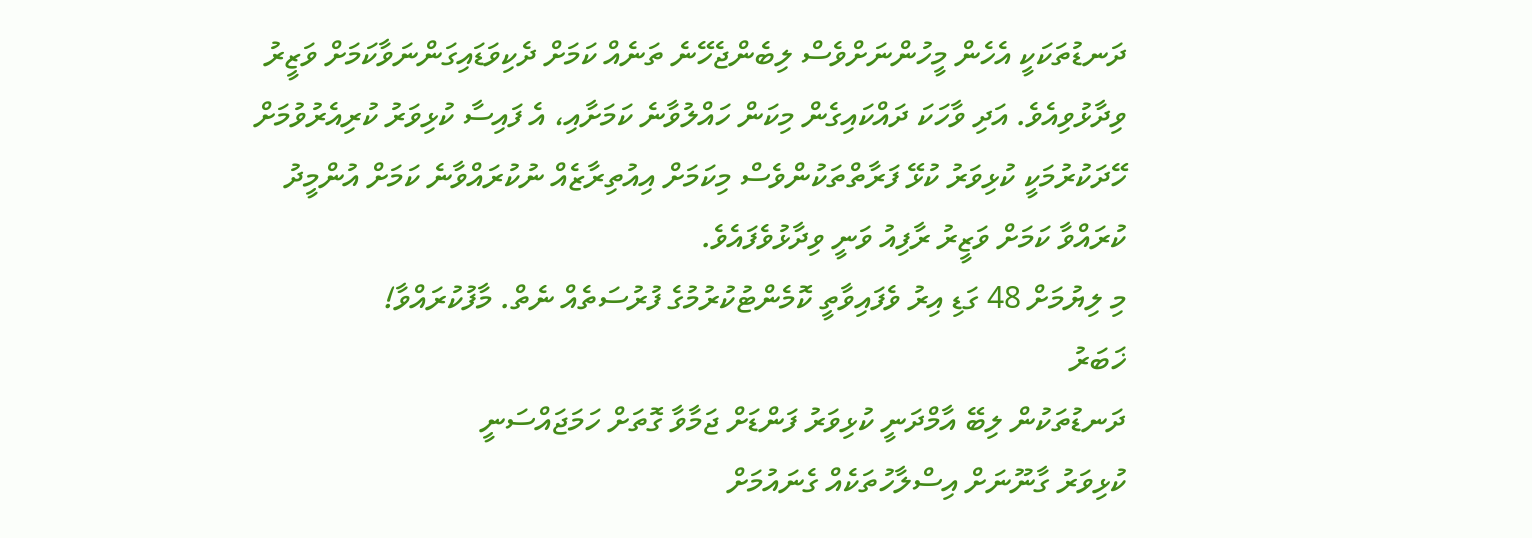ދަނޑުތަކަކީ އެހެން މީހުންނަށްވެސް ލިބެންޖެހޭނެ ތަނެއް ކަމަށް ދެކިވަޑައިގަންނަވާކަމަށް ވަޒީރު ވިދާޅުވިއެވެ. އަދި ވާހަކަ ދައްކައިގެން މިކަން ހައްލުވާނެ ކަމަށާއި، އެ ފައިސާ ކުޅިވަރު ކުރިއެރުވުމަށް ހޭދަކުރުމަކީ ކުޅިވަރު ކުޅޭ ފަރާތްތަކުންވެސް މިކަމަށް އިއުތިރާޒެއް ނުކުރައްވާނެ ކަމަށް އުންމީދު ކުރައްވާ ކަމަށް ވަޒީރު ރާފިއު ވަނީ ވިދާޅުވެފައެވެ.
މި ލިޔުމަށް 48 ގަޑި އިރު ވެފައިވާތީ ކޮމެންޓުކުރުމުގެ ފުރުސަތެއް ނެތް. މާފުކުރައްވާ!
ޚަބަރު
ދަނޑުތަކުން ލިބޭ އާމްދަނީ ކުޅިވަރު ފަންޑަށް ޖަމާވާ ގޮތަށް ހަމަޖައްސަނީ
ކުޅިވަރު ގާނޫނަށް އިސްލާހުތަކެއް ގެނައުމަށް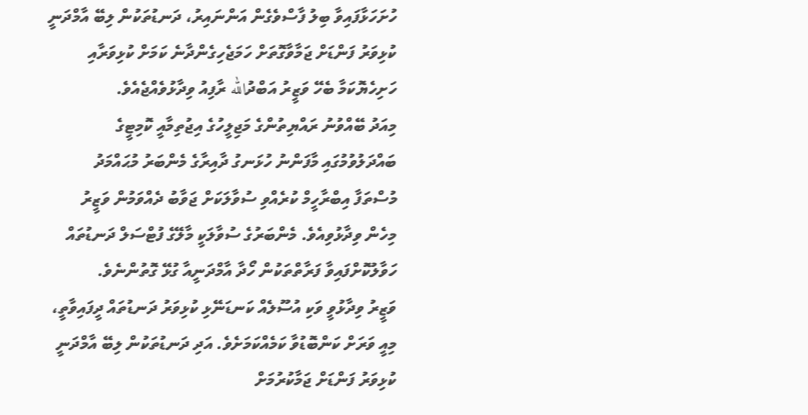ހުށަހަޅާފައިވާ ބިލު ފާސްވެގެން އަންނައިރު، ދަނޑުތަކުން ލިބޭ އާމްދަނީ ކުޅިވަރު ފަންޑަށް ޖަމާވާގޮތަށް ހަމަޖެހިގެންދާނެ ކަމަށް ކުޅިވަރާއި ހަށިހެޔޮކަމާ ބެހޭ ވަޒީރު އަބްދުالله ރާފިއު ވިދާޅުވެއްޖެއެވެ.
މިއަދު ބޭއްވުނު ރައްޔިތުންގެ މަޖިލީހުގެ އިޖުތިމާއީ ކޮމިޓީގެ ބައްދަލުވުމުގައި މާފަންނު ހުޅަނގު ދާއިރާގެ މެންބަރު މުޙައްމަދު މުސްތަފާ އިބްރާހީމް ކުރެއްވި ސުވާލަކަށް ޖަވާބު ދެއްވަމުން ވަޒީރު މިހެން ވިދާޅުވިއެވެ. މެންބަރުގެ ސުވާލަކީ މާލޭގެ ފުޓްސަލް ދަނޑުތައް ހަވާލުކޮށްފައިވާ ފަރާތްތަކުން ހޯދާ އާމްދަނީއާ ގުޅޭ ގޮތުންނެވެ.
ވަޒީރު ވިދާޅުވީ ވަކި އުސޫލެއް ކަނޑަނޭޅި ކުޅިވަރު ދަނޑުތައް ދީފައިވާތީ، މިއީ ވަރަށް ކަންބޮޑުވާ ކަމެއްކަމަށެވެ. އަދި ދަނޑުތަކުން ލިބޭ އާމްދަނީ ކުޅިވަރު ފަންޑަށް ޖަމާކުރުމަށް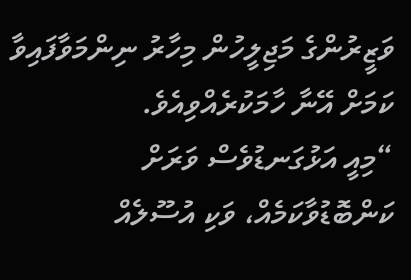ވަޒީރުންގެ މަޖިލީހުން މިހާރު ނިންމަވާފައިވާ ކަމަށް އޭނާ ހާމަކުރެއްވިއެވެ.
“މިއީ އަޅުގަނޑުވެސް ވަރަށް ކަންބޮޑުވާކަމެއް، ވަކި އުސޫލެއް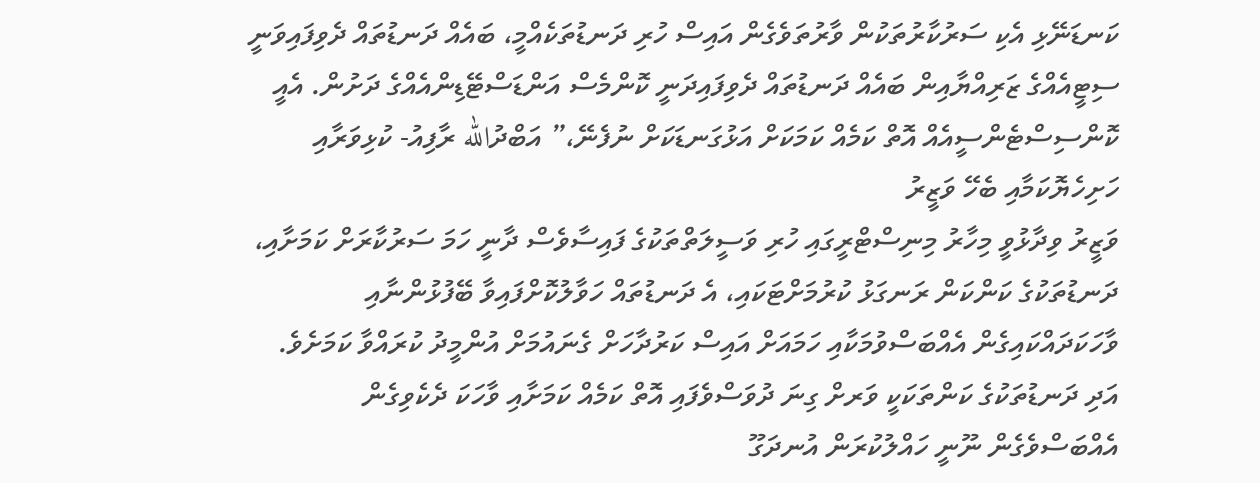ކަނޑަނޭޅި އެކި ސަރުކާރުތަކުން ވާރުތަވެގެން އައިސް ހުރި ދަނޑުތަކެއްމީ، ބައެއް ދަނޑުތައް ދެވިފައިވަނީ ސިޓީއެއްގެ ޒަރިއްޔާއިން ބައެއް ދަނޑުތައް ދެވިފައިދަނީ ކޮންމެސް އަންޑަސްޓޭޑިންއެއްގެ ދަށުން. އެއީ ކޮންސިސްޓެންސީއެއް އޮތް ކަމެއް ކަމަކަށް އަޅުގަނޑަކަށް ނުފެނޭ،” އަބްދުالله ރާފިއު- ކުޅިވަރާއި ހަށިހެޔޮކަމާއި ބެހޭ ވަޒީރު
ވަޒީރު ވިދާޅުވީ މިހާރު މިނިސްޓްރީގައި ހުރި ވަސީލަތްތަކުގެ ފައިސާވެސް ދާނީ ހަމަ ސަރުކާރަށް ކަމަށާއި، ދަނޑުތަކުގެ ކަންކަން ރަނގަޅު ކުރުމަށްޓަކައި، އެ ދަނޑުތައް ހަވާލުކޮށްފައިވާ ބޭފުޅުންނާއި ވާހަކަދައްކައިގެން އެއްބަސްވުމަކާއި ހަމައަށް އައިސް ކަރުދާހަށް ގެނައުމަށް އުންމީދު ކުރައްވާ ކަމަށެވެ. އަދި ދަނޑުތަކުގެ ކަންތަކަކީ ވަރށް ގިނަ ދުވަސްވެފައި އޮތް ކަމެއް ކަމަށާއި ވާހަކަ ދެކެވިގެން އެއްބަސްވެގެން ނޫނީ ހައްލުކުރަން އުނދަގޫ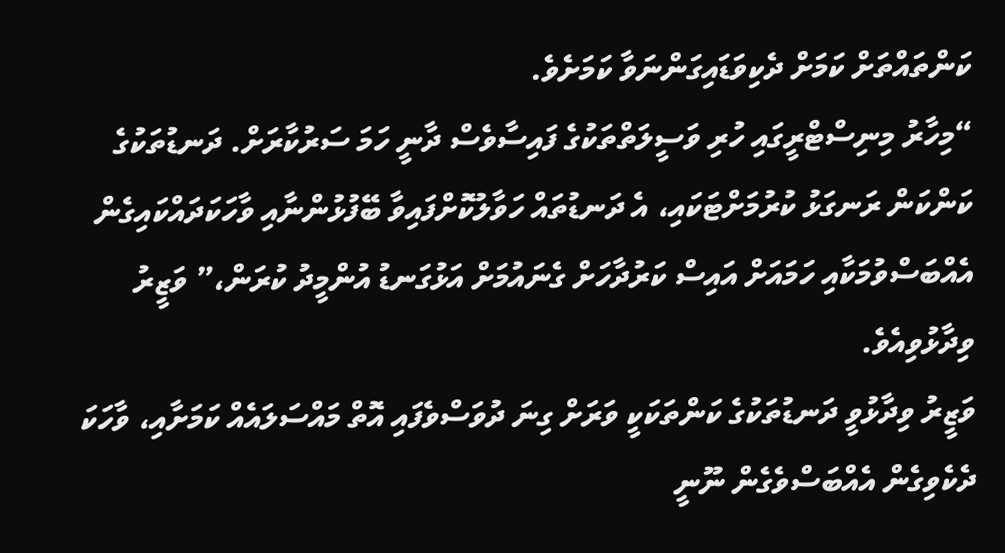ކަންތައްތަށް ކަމަށް ދެކިވަޑައިގަންނަވާ ކަމަށެވެ.
“މިހާރު މިނިސްޓްރީގައި ހުރި ވަސީލަތްތަކުގެ ފައިސާވެސް ދާނީ ހަމަ ސަރުކާރަށް. ދަނޑުތަކުގެ ކަންކަން ރަނގަޅު ކުރުމަށްޓަކައި، އެ ދަނޑުތައް ހަވާލުކޮށްފައިވާ ބޭފުޅުންނާއި ވާހަކަދައްކައިގެން އެއްބަސްވުމަކާއި ހަމައަށް އައިސް ކަރުދާހަށް ގެނައުމަށް އަޅުގަނޑު އުންމީދު ކުރަން،” ވަޒީރު ވިދާޅުވިއެވެ.
ވަޒީރު ވިދާޅުވީ ދަނޑުތަކުގެ ކަންތަކަކީ ވަރަށް ގިނަ ދުވަސްވެފައި އޮތް މައްސަލައެއް ކަމަށާއި، ވާހަކަ ދެކެވިގެން އެއްބަސްވެގެން ނޫނީ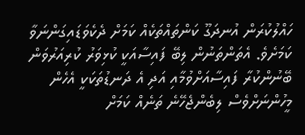ހައްލުކުރަން އުނދަގޫ ކަންތައްތަކެއް ކަމަށް ދެކެވަޑައިގަންނަވާ ކަމަށެވެ. އެތަންތަނުން ލިބޭ ފައިސާއަކީ ކުޅިވަރު ކުރިއަރުވަން ބޭނުންކުރާ ފައިސާއަށްވުމާއި އަދި އެ ދަނޑުތަކަކީ އެހެން މީހުންނަށްވެސް ލިބެންޖެހޭނެ ތަނެއް ކަމަށް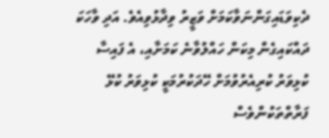ދެކިވަޑައިގަންނަވާކަމަށް ވަޒީރު ވިދާޅުވިއެވެ. އަދި ވާހަކަ ދައްކައިގެން މިކަން ހައްލުވާނެ ކަމަށާއި، އެ ފައިސާ ކުޅިވަރު ކުރިއެރުވުމަށް ހޭދަކުރުމަކީ ކުޅިވަރު ކުޅޭ ފަރާތްތަކުންވެސް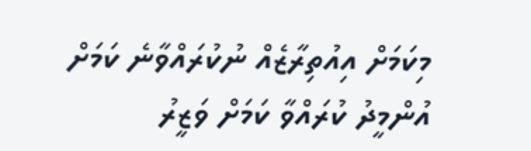މިކަމަށް އިއުތިރާޒެއް ނުކުރައްވާނެ ކަމަށް އުންމީދު ކުރައްވާ ކަމަށް ވަޒީރު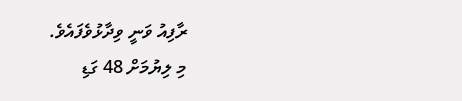ރާފިއު ވަނީ ވިދާޅުވެފައެވެ.
މި ލިޔުމަށް 48 ގަޑި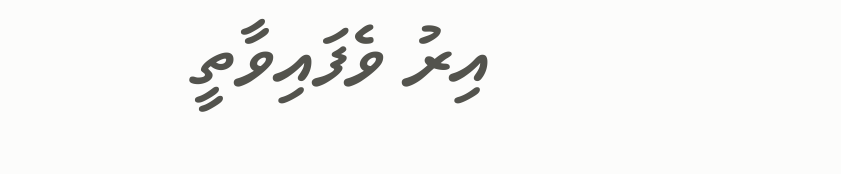އިރު ވެފައިވާތީ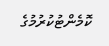ކޮމެންޓުކުރުމުގެ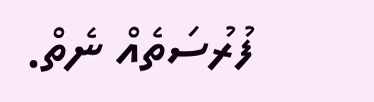ފުރުސަތެއް ނެތް.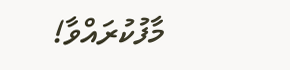މާފުކުރައްވާ!